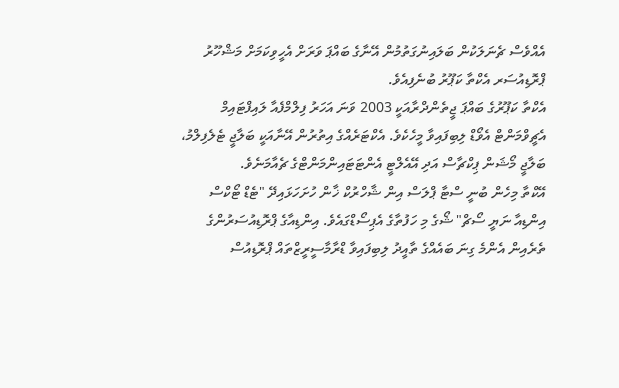އެއްވެސް ޗެނަލަކުން ބަލައިނުގަތުމުން އޭނާގެ ބައްޕަ ވަރަށް އެހީވިކަމަށް މަޝްހޫރު ޕްރޮޑިއުސަރ އެކްތާ ކަޕޫރު ބުނެފިއެވެ.
އެކްތާ ކަޕޫރުގެ ބައްޕަ ޖީތެންދްރާއަކީ 2003 ވަނަ އަހަރު ފިލްމްފެއާ ލައިފްޓައިމް އެޗީވްމަންޓް އެވޯޑް ލިބިފައިވާ މީހެކެވެ. އެކްޓަރެއްގެ އިތުރުން އޭނާއަކީ ބަލާޖީ ޓެލެފިލްމު، ބަލާޖީ މޯޝަން ޕިކްޗާސް އަދި އޭއެލްޓީ އެންޓަޓައިންމަންޓްގެ ޗެއާމަނެވެ.
އޭކްތާ މިހެން ބުނީ ސްޓާ ޕްލަސް އިން ޝާހްރުކް ޚާން ހުށަހަޅައިދޭ "ޓެޑް ޓޯކްސް އިންޑިއާ ނަޔީ ސޯޗް" ޝޯގެ މި ހަފުތާގެ އެޕިސޯޑްގައެވެ. އިންޑިއާގެ ޕްރޮޑިއުސަރުންގެ ތެރެއިން އެންމެ ގިނަ ބައެއްގެ ތާއީދު ލިބިފައިވާ ޑްރާމާސީރީޒްތައް ޕްރޮޑިއުސް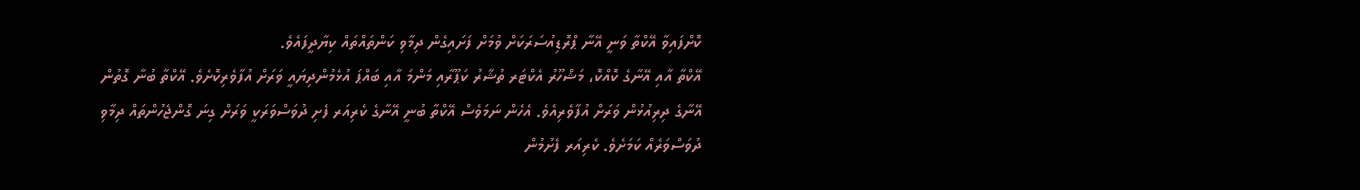ކޮށްފައިވާ އޭކްތާ ވަނީ އޭނާ ޕްރޮޑިއުސަރަކަށް ވުމަށް ފަށައިގެން ދިމާވި ކަންތައްތައް ކިޔާދީފައެވެ.
އޭކްތާ އާއި އޭނާގެ ކޮއްކޮ، މަޝްހޫރު އެކްޓަރ ތުޝާރު ކަޕޫރާއި މަންމަ އާއި ބައްޕަ އުޅެމުންދިޔައީ ވަރަށް އުފާވެރިކޮށެވެ. އޭކްތާ ބުނާ ގޮތުން އޭނާގެ ދިރިއުޅުން ވަރަށް އުފާވެރިއެވެ. އެހެން ނަމަވެސް އޭކްތާ ބުނީ އޭނާގެ ކެރިއަރ ފެށި ދުވަސްވަރަކީ ވަރަށް ގިނަ ގޮންޖެހުންތައް ދިމާވި ދުވަސްވަރެއް ކަމަށެވެ. ކެރިއަރ ފެށުމުން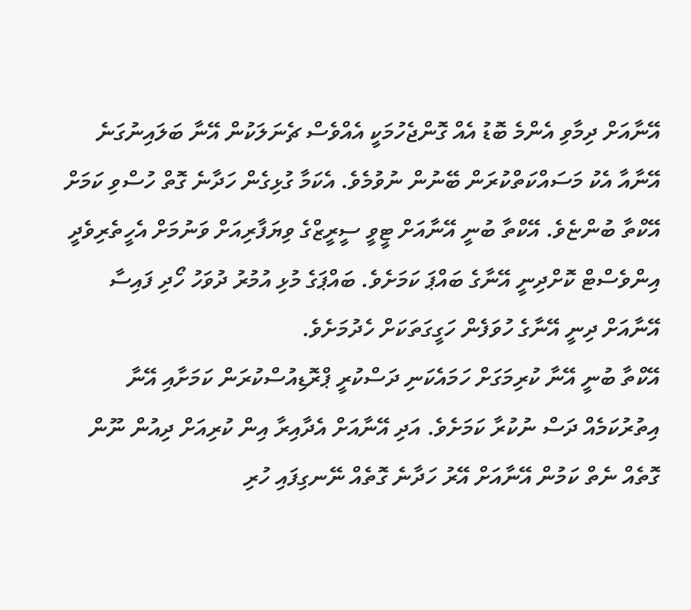އޭނާއަށް ދިމާވި އެންމެ ބޮޑު އެއް ގޮންޖެހުމަކީ އެއްވެސް ޗެނަލަކުން އޭނާ ބަލައިނުގަނެ އޭނާއާ އެކު މަސައްކަތްކުރަން ބޭނުން ނުވުމެވެ. އެކަމާ ގުޅިގެން ހަދާނެ ގޮތް ހުސްވި ކަމަށް އޭކްތާ ބުންޏެވެ. އޭކްތާ ބުނީ އޭނާއަށް ޓީވީ ސީރީޒްގެ ވިޔަފާރިއަށް ވަނުމަށް އެހީތެރިވެދީ އިންވެސްޓް ކޮށްދިނީ އޭނާގެ ބައްޕަ ކަމަށެވެ. ބައްޕަގެ މުޅި އުމުރު ދުވަހު ހޯދި ފައިސާ އޭނާއަށް ދިނީ އޭނާގެ ހުވަފެން ހަގީގަތަކަށް ހެދުމަށެވެ.
އޭކްތާ ބުނީ އޭނާ ކުރިމަގަށް ހަމައެކަނި ދަސްކުރީ ޕްރޮޑިއުސްކުރަން ކަމަށާއި އޭނާ އިތުރުކަމެއް ދަސް ނުކުރާ ކަމަށެވެ. އަދި އޭނާއަށް އެދާއިރާ އިން ކުރިއަށް ދިއުން ނޫން ގޮތެއް ނެތް ކަމުން އޭނާއަށް އޭރު ހަދާނެ ގޮތެއް ނޭނގިފައި ހުރި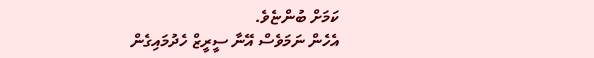ކަމަށް ބުންޏެވެ.
އެހެން ނަމަވެސް އޭނާ ސީރީޒް ހެދުމައިގެން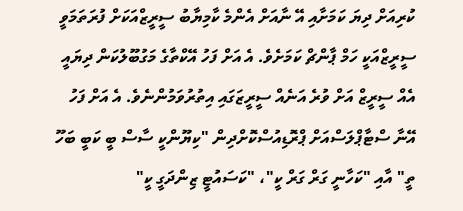ކުރިއަށް ދިޔަ ކަމަށާއި އޭ ނާއަށް އެންމެ ކާމިޔާބު ސީރީޒްއަކަށް ފުރަތަމަވީ ސީރީޒްއަކީ ހަމް ޕާންޗް ކަމަށެވެ. އެ އަށް ފަހު އޭކްތާގެ މަގުބޫލުކަން ދިޔައީ އެއް ސީރީޒް އަށް ވުރެ އަނެއް ސީރީޒަގައި އިތުރުވަމުންނެވެ. އެ އަށް ފަހު އޭނާ ސްޓާޕްލަސްއަށް ޕްރޮޑިއުސްކޮށްދިން "ކިޔޫންކީ ސާސް ބީ ކަބީ ބަހޫ ތީ" އާއި "ކަހާނީ ގަރް ގަރް ކީ"، "ކަސައުޓީ ޒިންދަގީ ކީ"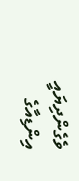ވެގެންދިޔައީ އިންޑިއާގެ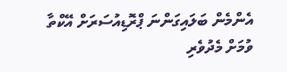އެންމެން ބަލައިގަންނަ ޕްރޮޑިއުސަރަށް އޭކްތާ ވުމަށް މެދުވެރި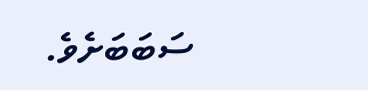ސަބަބަށެވެ.